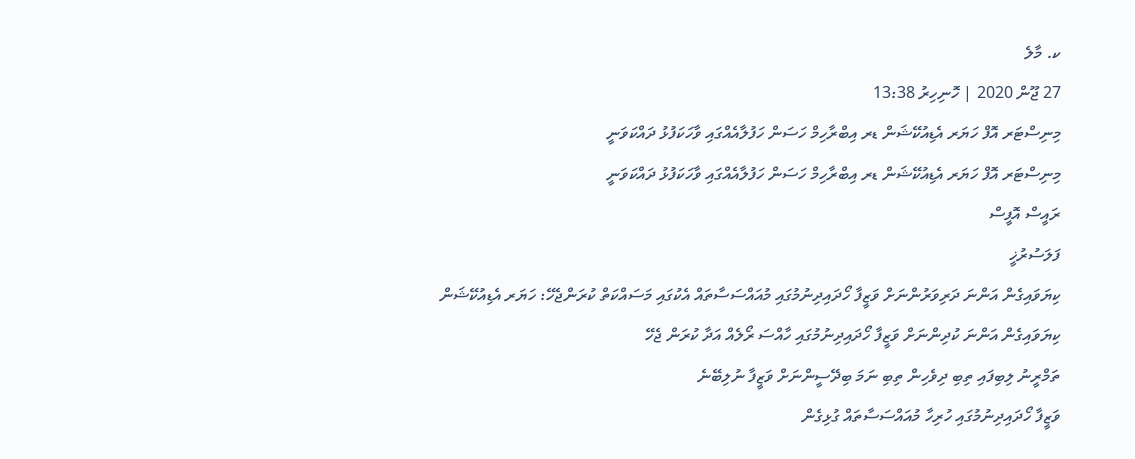ކ. މާލެ
27 ޖޫން 2020 | ހޮނިހިރު 13:38
މިނިސްޓަރ އޮފް ހަޔަރ އެޑިއުކޭޝަން ޑރ އިބްރާހިމް ހަސަން ހަފުލާއެއްގައި ވާހަކަފުޅު ދައްކަވަނީ
މިނިސްޓަރ އޮފް ހަޔަރ އެޑިއުކޭޝަން ޑރ އިބްރާހިމް ހަސަން ހަފުލާއެއްގައި ވާހަކަފުޅު ދައްކަވަނީ
ރައީސް އޮފީސް
ފަލަސުރުޚީ
ކިޔަވައިގެން އަންނަ ދަރިވަރުންނަށް ވަޒީފާ ހޯދައިދިނުމުގައި މުއައްސަސާތައް އެކުގައި މަސައްކަތް ކުރަންޖެހޭ: ހަޔަރ އެޑިއުކޭޝަން
ކިޔަވައިގެން އަންނަ ކުދިންނަށް ވަޒީފާ ހޯދައިދިނުމުގައި ހާއްސަ ރޯލެއް އަދާ ކުރަން ޖެހޭ
ތަމްރީނު ލިބިފައި ތިބި ދިވެހިން ތިބި ނަމަ ބިދޭސީންނަށް ވަޒީފާ ނުލިބޭނެ
ވަޒީފާ ހޯދައިދިނުމުގައި ހުރިހާ މުއައްސަސާތައް ގުޅިގެން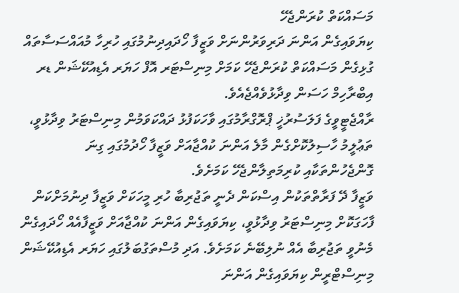މަސައްކަތް ކުރަންޖެހޭ
ކިޔަވައިގެން އަންނަ ދަރިވަރުންނަށް ވަޒީފާ ހޯދައިދިނުމުގައި ހުރިހާ މުއައްސަސާތައް ގުޅިގެން މަސައްކަތް ކުރަންޖެހޭ ކަމަށް މިނިސްޓަރ އޮފް ހަޔަރ އެޑިއުކޭޝަން ޑރ އިބްރާހިމް ހަސަން ވިދާޅުވެއްޖެއެވެ.
ރާއްޖެޓީވީގެ ފަލަސުރުޚީ ޕްރޮގްރާމުގައި ވާހަކަފުޅު ދައްކަވަމުން މިނިސްޓަރު ވިދާޅުވީ، ތަޢުލީމު ހާސިލުކޮށްގެން މާލެ އަންނަ ކުއްޖާއަށް ވަޒީފާ ހޯދުމުގައި ގިނަ ގޮންޖެހުންތަކާއި ކުރިމަތިލާންޖެހޭ ކަމަށެވެ.
ވަޒީފާ ދޭ ފަރާތްތަކުން އިސްކަން ދެނީ ތަޖުރިބާ ހުރި މީހަކަށް ވަޒީފާ ދިނުމަށްކަން ފާހަގަކޮށް މިނިސްޓަރު ވިދާޅުވީ، ކިޔަވައިގެން އަންނަ ކުއްޖާއަށް ވަޒީފާއެއް ހޯދައިގެން މެނުވީ ތަޖުރިބާ އެއް ނުލިބޭނެ ކަމަށެވެ. އަދި މުސްތަގުބަލުގައި ހަޔަރ އެޑިއުކޭޝަން މިނިސްޓްރީން ކިޔަވައިގެން އަންނަ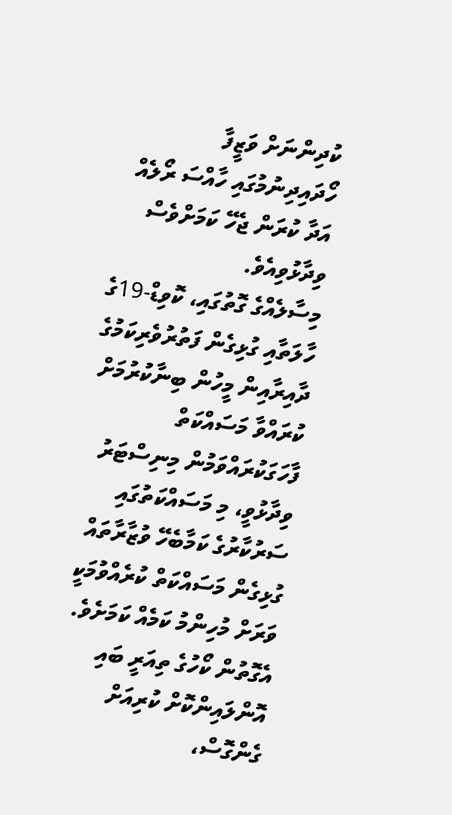ކުދިންނަށް ވަޒީފާ ހޯދައިދިނުމުގައި ހާއްސަ ރޯލެއް އަދާ ކުރަން ޖެހޭ ކަމަށްވެސް ވިދާޅުވިއެވެ.
މިސާލެއްގެ ގޮތުގައި، ކޮވިޑް-19ގެ ހާލަތާއި ގުޅިގެން ފަތުރުވެރިކަމުގެ ދާއިރާއިން މީހުން ބިނާކުރުމަށް ކުރައްވާ މަސައްކަތް ފާހަގަކުރައްވަމުން މިނިސްޓަރު ވިދާޅުވީ، މި މަސައްކަތުގައި ސަރުކާރުގެ ކަމާބެހޭ ވުޒާރާތައް ގުޅިގެން މަސައްކަތް ކުރެއްވުމަކީ ވަރަށް މުހިންމު ކަމެއް ކަމަށެވެ.
އެގޮތުން ކޯހުގެ ތިއަރީ ބައި އޮންލައިންކޮށް ކުރިއަށް ގެންގޮސް،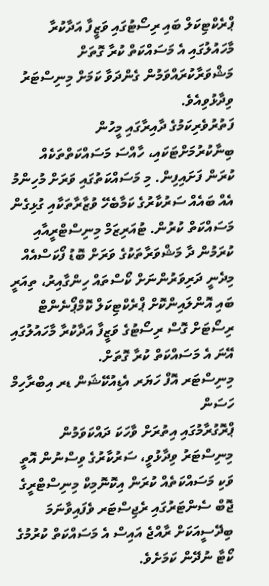ޕްރެކްޓިކަލް ބައި ރިސޯޓުގައި ވަޒީފާ އަދާކުރާ މާހައުލުގައި އެ މަސައްކަތް ކުރާ ގޮތަށް މަޝްވަރާކުރައްވަމުން ގެންދަވާ ކަމަށް މިނިސްޓަރު ވިދާޅުވިއެވެ.
ފަތުރުވެރިކަމުގެ ދާއިރާގައި މީހުން ބިނާކުރުމަށްޓަކައި، ހާއްސަ މަސައްކަތްތަކެއް ކުރަން ފަށައިފިން. މި މަސައްކަތުގައި ވަރަށް މުހިންމު އެއް ބައެއް ސަރުކާރުގެ ކަމާބެހޭ ވުޒާރާތަކާއި ގުޅިގެން މަސައްކަތް ކުރުން. ޓުއަރިޒަމް މިނިސްޓްރީއާއި ކުރަމުން ދާ މަޝްވަރާތަކުގެ ވަރަށް ބޮޑު ފޯކަސްއެއް މިދެނީ ދަރިވަރުންނަށް ކޯސްތައް ހިންގާއިރު، ތިއަރީ ބައި އޮންލައިންކޮށް ޕްރެކްޓިކަލް ކޮމްޕޯނެންޓް ރިސޯޓަށް ގޮސް ރިސޯޓުގެ ވަޒީފާ އަދާކުރާ މާހައުލުގައި އޭނަ އެ މަސައްކަތް ކުރާ ގޮތަށް.
މިނިސްޓަރ އޮފް ހަޔަރ އެޑިއުކޭޝަން ޑރ އިބްރާހިމް ހަސަން
ޕްރޮގުރާމުގައި އިތުރަށް ވާހަކަ ދައްކަވަމުން މިނިސްޓަރު ވިދާޅުވީ، ސަރުކާރުގެ ވިސްނުން އޮތީ ވަކި މަސައްކަތެއް ކުރަން އިކޮނޮމިކް މިނިސްޓްރީގެ ޖޮބް ސެންޓަރުގައި ރެޖިސްޓަރ ވެފައިވާނަމަ ބިދޭސީއަކަށް ރާއްޖެ އައިސް އެ މަސައްކަތް ކުރުމުގެ ކޯޓާ ނުދޭން ކަމަށެވެ.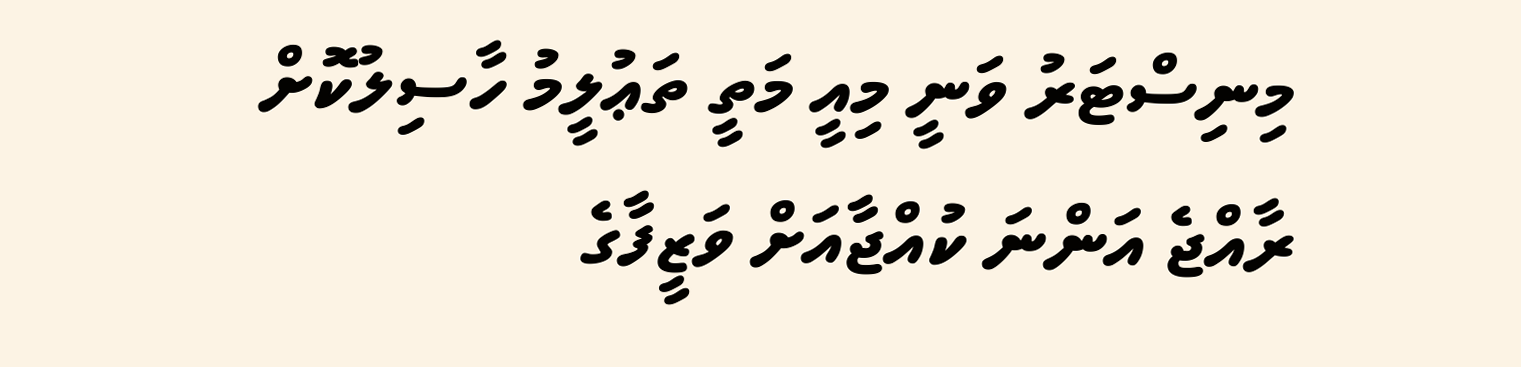މިނިސްޓަރު ވަނީ މިއީ މަތީ ތަޢުލީމު ހާސިލުކޮށް ރާއްޖެ އަންނަ ކުއްޖާއަށް ވަޒީފާގެ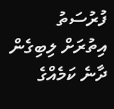ފުރުސަތު އިތުރަށް ލިބިގެން ދާނެ ކަމެއްގެ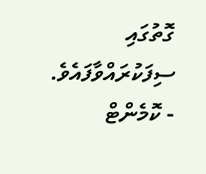ގޮތުގައި ސިފަކުރައްވާފައެވެ.
- ކޮމެންޓް